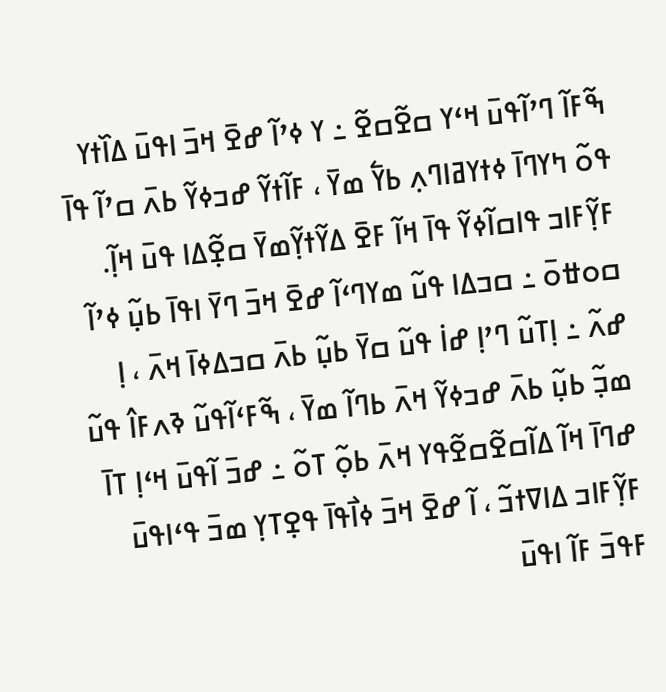ߒ߬ߓߊ߬ ߣߴߊ߬ߟߎ߫ ߞߵߌ ߛߐ߬ߛߐ߬ ߸ ߌ ߦߴߊ߬ ߝߐ߫ ߞߏ߫ ߊߟߎ߫ ߡߊ߰ߙߌ ߟߋ߬ ߤߌߣߊ߫ ߦߙߌߥߊߣߍ߲ ߕߌ߱ ߘߌ߫ ، ߓߊ߬ߙߌ߬ ߝߏߦߌ߬ ߕߍ߫ ߛߴߊ߬ ߟߊ߫ ߓߌ߲߬ߓߊߏ ߟߊߛߊ߬ߦߌ߬ ߟߊ߫ ߞߊ߬ ߓߐ߫ ߡߌ߬ߙߌ߲߬ߘߌ߫ ߛߐ߲߬ߡߊ ߟߎ߫ ߞߊ߲߬.
ߛߋߚߋ߫ ߸ ߛߏߡߊ ߟߎ߬ ߘߌߣߵߊ߬ ߝߐ߫ ߞߏ߫ ߣߌ߫ ߊߟߊ߫ ߕߎ߲߬ ߦߴߊ߬ ߝߍ߬ ߸ ߊ߲ߠߎ߬ ߣߴߊ߲ ߝߊ߭ ߟߎ߬ ߛߌ߫ ߕߎ߲߬ ߕߍ߫ ߛߏߡߦߊ߫ ߞߍ߫ ، ߊ߲ ߘߏ߲߬ ߕߎ߲߬ ߕߍ߫ ߝߏߦߌ߬ ߞߍ߫ ߕߣߊ߬ ߘߌ߫ ، ߒ߬ߓߵߊ߬ߟߎ߬ ߢߍߓߊ߮ ߟߎ߬ ߝߣߊ߫ ߞߊ߬ ߡߊ߬ߛߐ߬ߛߐ߬ߟߌ ߞߍ߫ ߕߋ߲߬ ߠߋ߬ ߸ ߝߏ߫ ߊ߬ߟߎ߫ ߞߵߊ߲ ߠߊ߫ ߓߌ߲߬ߓߊߏ ߡߊߜߙߏ߬ ، ߊ߬ ߝߐ߫ ߞߏ߫ ߦߊ߯ߟߊ߫ ߟߐ߲ߠߌ߲ ߘߏ߫ ߟߵߊߟߎ߫ ߓߟߏ߫ ߓߊ߬ ߊߟߎ߫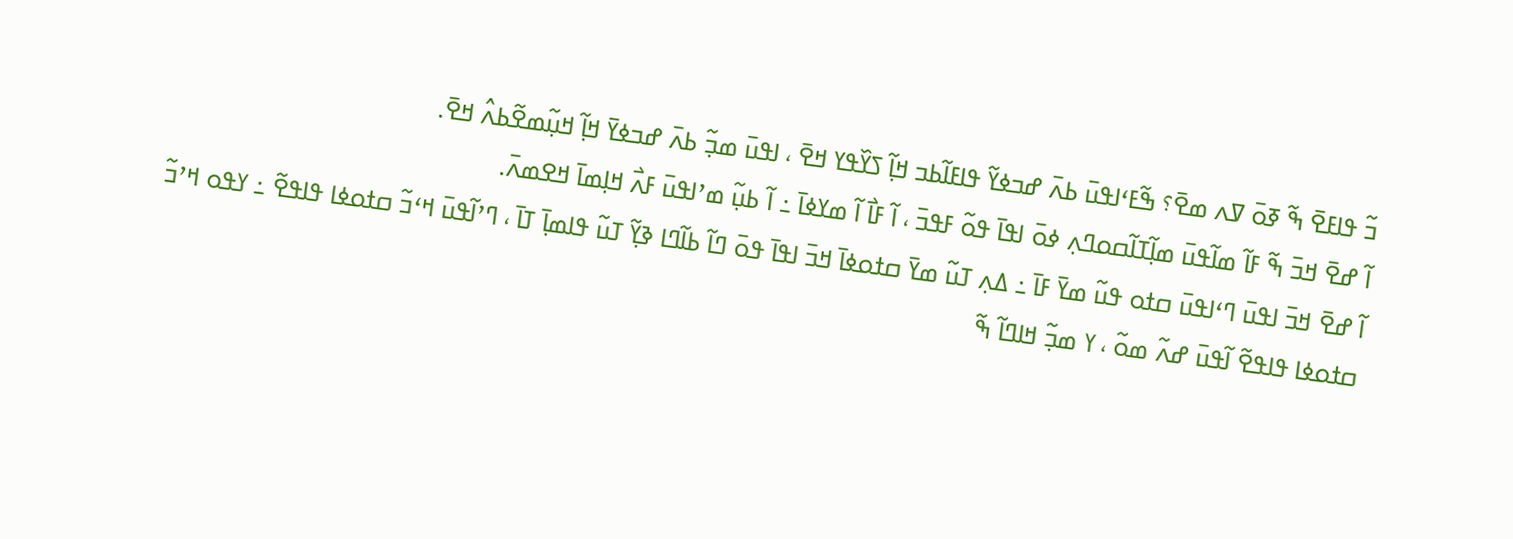ߏ߬ ߟߊߓߐ߫ ߒ߬ ߧߋ߫ ߜߍ ߘߐ߫؟ ߒ߬ߓߵߊߟߎ߫ ߕߍ߫ ߝߏߦߌ߬ ߟߊߓߊ߬ߕߏ ߞߊ߲߬ ߖߌ߰ߟߌ ߞߐ߫ ، ߊߟߎ߫ ߘߏ߲߬ ߕߍ߫ ߝߏߦߌ߫ ߞߊ߲߬ ߞߎ߲߬ߘߐ߬ߕߍ߮ ߞߐ߫.
ߊ߬ ߝߐ߫ ߞߏ߫ ߒ߬ ߓߊ߬ ߘߊ߬ߟߎ߫ ߘߊ߲߬ߠߊ߬ߛߋߣߍ߲ ߦߋ߫ ߊߟߊ߫ ߟߋ߬ ߓߟߏ߫ ، ߊ߬ ߓߊ߯ ߊ߬ ߘߌߦߊ߫ ߸ ߊ߬ ߕߎ߲߬ ߘߴߊߟߎ߫ ߓߍ߯ ߞߊ߲ߘߊ߫ ߞߐߘߍ߫.
ߊ߬ ߝߐ߫ ߞߏ߫ ߊߟߎ߫ ߣߵߊߟߎ߫ ߛߙߋ ߟߎ߬ ߘߌ߫ ߓߊ߫ ߸ ߡߍ߲ ߠߎ߬ ߘߌ߫ ߛߙߋߦߊ߫ ߞߏ߫ ߊߟߊ߫ ߟߋ߫ ߣߊ߬ ߕߊ߬ߣߊ ߢߌ߲߬ ߠߎ߬ ߟߊߘߊ߲߫ ߠߊ߫ ، ߣߴߊ߬ߟߎ߫ ߞߵߏ߬ ߛߙߋߦߊ ߟߊߟߐ߬ ߸ ߌߟߋ ߞߴߏ߬ ߛߙߋߦߊ ߟߊߟߐ߬ ߊ߬ߟߎ߫ ߝߍ߬ ߘߋ߬ ، ߌ ߘߏ߲߬ ߞߊߣߊ߬ ߒ߬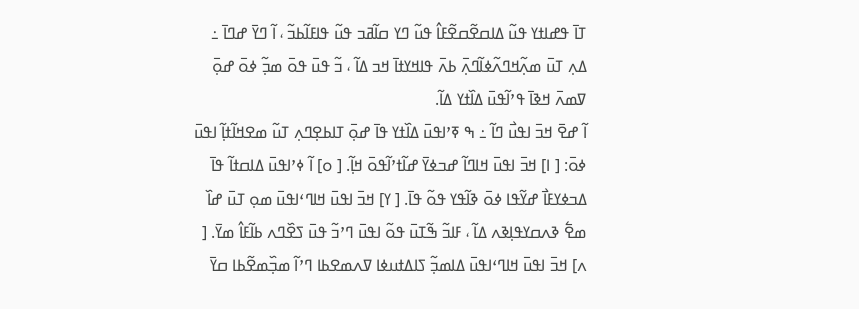ߠߊ߫ ߟߝߊߙߌ ߟߎ߬ ߡߊߛߐ߬ߛߐ߬ߓߊ߮ ߟߎ߬ ߣߌ ߛߊ߬ߥߏ ߟߎ߬ ߟߊߓߊ߬ߕߏ߬ ، ߊ߬ ߣߌ߫ ߝߣߊ߫ ߸ ߡߍ߲ ߠߎ߫ ߘߍ߲߬ߞߣߍ߬ߦߊ߬ߣߍ߲߫ ߕߍ߫ ߟߊߞߌߙߊ߫ ߞߏ ߡߊ߬ ، ߏ߬ ߟߎ߫ ߟߋ߫ ߘߏ߲߬ ߦߋ߫ ߝߋ߲߫ ߜߘߍ߫ ߞߢߊ߫ ߟߴߊ߬ߟߎ߫ ߡߊ߰ߙߌ ߡߊ߬.
ߊ߬ ߝߐ߫ ߞߏ߫ ߊߟߎ߯ ߣߊ߬ ߸ ߒ ߧߴߊߟߎ߫ ߡߊ߰ߙߌ ߟߊ߫ ߝߋ߲߫ ߠߊߕߐ߲ߣߍ߲ ߠߎ߬ ߘߐߞߊ߬ߙߊ߲߬ ߊߟߎ߫ ߦߋ߫: [ ߊ] ߞߏ߫ ߊߟߎ߫ ߞߊߣߊ߬ ߝߏߦߌ߫ ߝߊ߬ߙߴߊ߬ߟߋ߫ ߞߊ߲߬. [ ߋ] ߊ߬ ߦߴߊߟߎ߫ ߡߊߛߙߊ߬ ߟߊ߫ ߡߏߦߌߓߊ߯ ߝߌ߬ߟߊ ߦߋ߫ ߢߊ߬ߟߌ ߟߋ߬ ߟߊ߫. [ ߌ] ߞߏ߫ ߊߟߎ߫ ߞߊߣߵߊߟߎ߫ ߘߋ߲ ߠߎ߫ ߝߊ߰ ߘߐ߱ ߢߍߛߌߟߊ߲ߢߍ ߡߊ߬ ، ߓߊߏ߬ ߒ߬ߠߎ߫ ߟߋ߬ ߊߟߎ߫ ߣߴߏ߬ ߟߎ߫ ߖߐ߰ߣߍ ߕߊ߬ߓߊ߮ ߘߌ߫. [ ߍ] ߞߏ߫ ߊߟߎ߫ ߞߊߣߵߊߟߎ߫ ߡߊߘߏ߲߬ ߖߊߡߙߎߦߊ ߜߍߘߐߕߊ ߣߴߊ߬ ߘߏ߲߰ߘߐ߬ߕߊ ߛߌ߫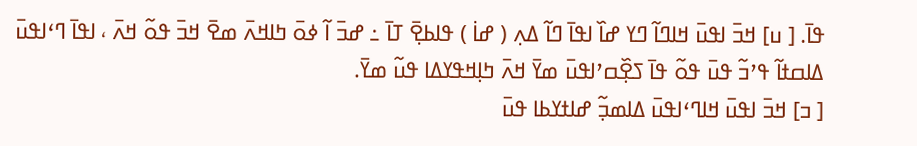ߟߊ߫. [ ߎ] ߞߏ߫ ߊߟߎ߫ ߞߊߣߊ߬ ߣߌ ߝߊ߰ ߊߟߊ߫ ߣߊ߬ ߡߍ߲ ( ߝߊ߭ ) ߟߊߕߐ߲߫ ߠߊ߫ ߸ ߝߏ߫ ߊ߬ ߦߋ߫ ߤߊߞߍ߫ ߘߐ߫ ߞߏ߫ ߟߋ߬ ߞߍ߫ ، ߊߟߊ߫ ߣߵߊߟߎ߫ ߡߊߛߙߊ߬ ߟߴߏ߬ ߟߎ߫ ߟߋ߬ ߟߊ߫ ߖߐ߲߰ߛߴߊߟߎ߫ ߘߌ߫ ߞߍ߫ ߤߊ߲ߞߟߌߡߊ ߟߎ߬ ߘߌ߫.
[ ߏ] ߞߏ߫ ߊߟߎ߫ ߞߊߣߵߊߟߎ߫ ߡߊߘߏ߲߬ ߝߊߙߌߕߊ ߟߎ߫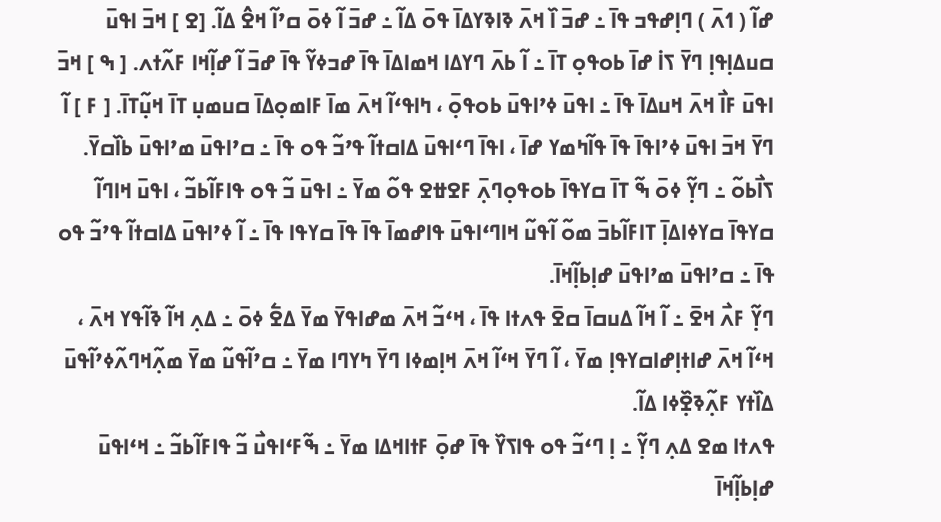ߝߊ߬ ( ߗߍ߫ ) ߣߊ߲ߝߟߏ ߟߊ߫ ߸ ߝߏ߫ ߊ߰ ߞߍ߫ ߢߊߢߌߡߊ߫ ߟߋ߫ ߡߊ߬ ߸ ߝߏ߫ ߊ߬ ߦߋ߫ ߛߴߊ߬ ߞߐ߮ ߡߊ߬. [ߐ ] ߞߏ߫ ߊߟߎ߫ ߛߎߡߊ߲ߟߊ߲ ߣߌ߫ ߖߊ߭ ߝߊ߫ ߕߋߟߋ߲ ߠߊ߫ ߸ ߊ߬ ߕߍ߫ ߣߌߡߊ ߞߘߊߡߊ߫ ߟߊ߫ ߝߏߦߌ߬ ߟߊ߫ ߝߏ߫ ߊ߬ ߝߊ߲߬ߞߊ ߓߍ߬ߙߍ. [ ߒ ] ߞߏ߫ ߊߟߎ߫ ߓߊ߯ ߞߍ߫ ߞߎߡߊ߫ ߟߊ߫ ߸ ߊߟߎ߫ ߦߴߊߟߎ߫ ߕߋߟߋ߲߫ ، ߤߊߟߵߊ߬ ߞߍ߫ ߘߊ߫ ߓߊߘߋ߲ߡߊ߫ ߛߎߘߎ߲ ߠߊ߫ ߞߎ߲߬ߠߊ߫. [ ߓ ] ߊ߬ ߣߌ߫ ߞߏ߫ ߊߟߎ߫ ߦߴߊߟߊ߫ ߟߊ߫ ߟߊ߬ߤߘߌ ߝߊ߫ ، ߊߟߊ߫ ߣߵߊߟߎ߫ ߡߊߛߙߊ߬ ߟߴߏ߬ ߟߋ ߟߊ߫ ߸ ߛߴߊߟߎ߫ ߘߴߊߟߎ߫ ߕߊ߰ߛߌ߫.
ߖߊ߯ߕߋ߬ ߸ ߣߌ߲߬ ߦߋ߫ ߒ߬ ߠߊ߫ ߛߌߟߊ߫ ߕߋߟߋ߲ߣߍ߲߫ ߓߐߚߐ ߟߋ߬ ߘߌ߫ ߸ ߊߟߎ߫ ߏ߬ ߟߋ ߟߊߓߊ߬ߕߏ߬ ، ߊߟߎ߫ ߞߊߣߊ߬ ߛߌߟߊ߫ ߛߌߦߊߡߊ߲߫ ߠߊߓߊ߬ߕߏ߫ ߘߋ߬ ߊ߬ߟߎ߬ ߞߊߣߵߊߟߎ߫ ߟߊߝߘߊ߫ ߟߊ߫ ߟߊ߫ ߛߌߟߊ ߟߊ߫ ߸ ߊ߬ ߦߴߊߟߎ߫ ߡߊߛߙߊ߬ ߟߴߏ߬ ߟߋ ߟߊ߫ ߸ ߛߴߊߟߎ߫ ߘߴߊߟߎ߫ ߝߊ߲ߕߊ߲߬ߞߊ߫.
ߣߌ߲߬ ߓߍ߯ ߞߐ߫ ߸ ߊ߬ ߞߊ߬ ߡߎߛߊ߫ ߛߐ߫ ߟߍߙߊ ߟߊ߫ ، ߞߵߏ߬ ߞߍ߫ ߘߝߊߟߌ߫ ߘߌ߫ ߡߐ߱ ߦߋ߫ ߸ ߡߍ߲ ߞߊ߬ ߢߊ߬ߟߌ ߞߍ߫ ، ߞߵߊ߬ ߞߍ߫ ߝߊߙߊ߲ߝߊߛߌߟߊ߲ ߘߌ߫ ، ߊ߬ ߣߌ߫ ߞߵߊ߬ ߞߍ߫ ߞߊ߲ߘߦߊ ߣߌ߫ ߤߌߣߊ ߘߌ߫ ߸ ߛߴߊ߬ߟߎ߬ ߘߌ߫ ߘߍ߲߬ߞߣߍ߬ߦߴߊ߬ߟߎ߫ ߡߊ߰ߙߌ ߓߍ߲߬ߢߐ߲߰ߦߊ ߡߊ߬.
ߟߍߙߊ ߘߐ ߡߍ߲ ߣߌ߲߬ ߸ ߊ߲ ߣߵߏ߬ ߟߋ ߟߊߖߌ߰ ߟߊ߫ ߝߋ߲߫ ߓߙߊߞߡߊ ߘߌ߫ ߸ ߒ߬ߓߵߊߟߎ߯ ߏ߬ ߟߊߓߊ߬ߕߏ߬ ߸ ߞߵߊߟߎ߫ ߝߊ߲ߕߊ߲߬ߞߊ߫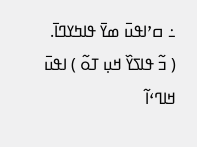߸ ߛߴߊߟߎ߫ ߘߌ߫ ߟߊߤߌߣߊ߫.
( ߏ߬ ߟߊߖߌ߰ ߞߎ߲ ߠߋ߬ ) ߊߟߎ߫ ߞߊߣߵߊ߬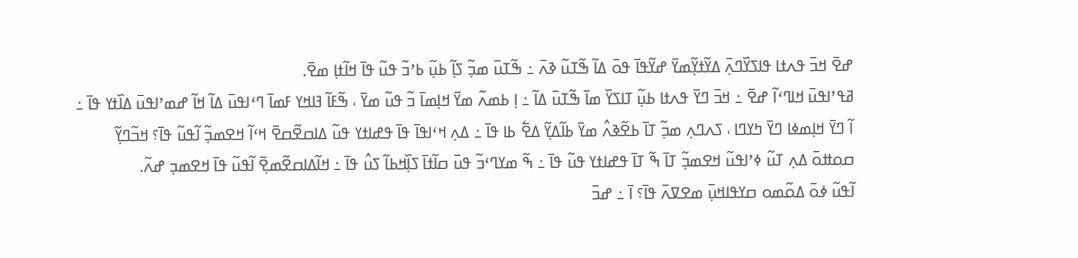ߝߐ߫ ߞߏ߫ ߟߍߙߊ ߟߊߖߌ߰ߣߍ߲߫ ߡߌ߬ߙߌ߲߬ߘߌ߫ ߝߌ߬ߟߊ߫ ߟߋ߫ ߡߊ߬ ߒ߬ߠߎ߬ ߢߍ߫ ߸ ߒ߬ߠߎ߫ ߘߏ߲߬ ߖߊ߲߬ ߕߎ߲߬ ߕߴߏ߬ ߟߎ߬ ߟߊ߫ ߞߊ߬ߙߊ߲ ߘߐ߫.
ߥߟߴߊߟߎ߫ ߞߊߣߵߊ߬ ߝߐ߫ ߸ ߞߏ߫ ߣߌ߫ ߟߍߙߊ ߕߎ߲߬ ߠߊߖߌ߰ ߘߊ߫ ߒ߬ߠߎ߫ ߡߊ߬ ߸ ߊ߲ ߕߘߍ߬ ߘߌ߫ ߞߊ߲ߘߊ߫ ߏ߬ ߟߎ߬ ߘߌ߫ ، ߒ߬ߓߊ߬ ߔߊߞߌ ߓߘߊ߫ ߣߵߊߟߎ߫ ߡߊ߬ ߞߊ߬ ߝߘߴߊߟߎ߫ ߡߊ߰ߙߌ ߟߊ߫ ߸ ߊ߬ ߣߌ߫ ߞߊ߲ߘߦߊ ߣߌ߫ ߤߌߣߊ ، ߖߍߣߍ߲ ߘߏ߲߬ ߠߊ߫ ߕߐ߬ߢߍ߮ ߘߌ߫ ߕߊ߬ߡߌ߲߬ ߡߐ߱ ߕߊ ߟߊ߫ ߸ ߡߍ߲ ߞߵߊߟߊ߫ ߟߊ߫ ߟߝߊߙߌ ߟߎ߬ ߡߊߛߐ߬ߛߐ߫ ߞߵߊ߬ ߞߐߘߏ߲߬ ߊ߬ߟߎ߬ ߟߊ߫؟ ߞߏ߬ߣߌ߲߬ ߛߋߚߋ߫ ߡߍ߲ ߠߎ߬ ߦߴߊߟߎ߬ ߞߐߘߏ߲߬ ߠߊ߫ ߒ߬ ߠߊ߫ ߟߝߊߙߌ ߟߎ߬ ߟߊ߫ ߸ ߒ߬ ߘߌߣߵߏ߬ ߟߎ߫ ߛߊ߬ߙߊ߫ ߖߊ߲߰ߞߕߊ߬ ߖߎ߮ ߟߊ߫ ߸ ߞߊ߬ߡߊߛߐ߬ߘߐ߲߫ ߊ߬ߟߎ߬ ߟߊ߫ ߞߐߘߏ߲ ߝߍ߬.
ߊ߬ߟߎ߬ ߦߋ߫ ߡߋ߬ߘߋ ߛߌߟߊߞߎ߲߫ ߘߐߜߍ߫ ߟߊ߫؟ ߊ߫ ߸ ߝߏ߫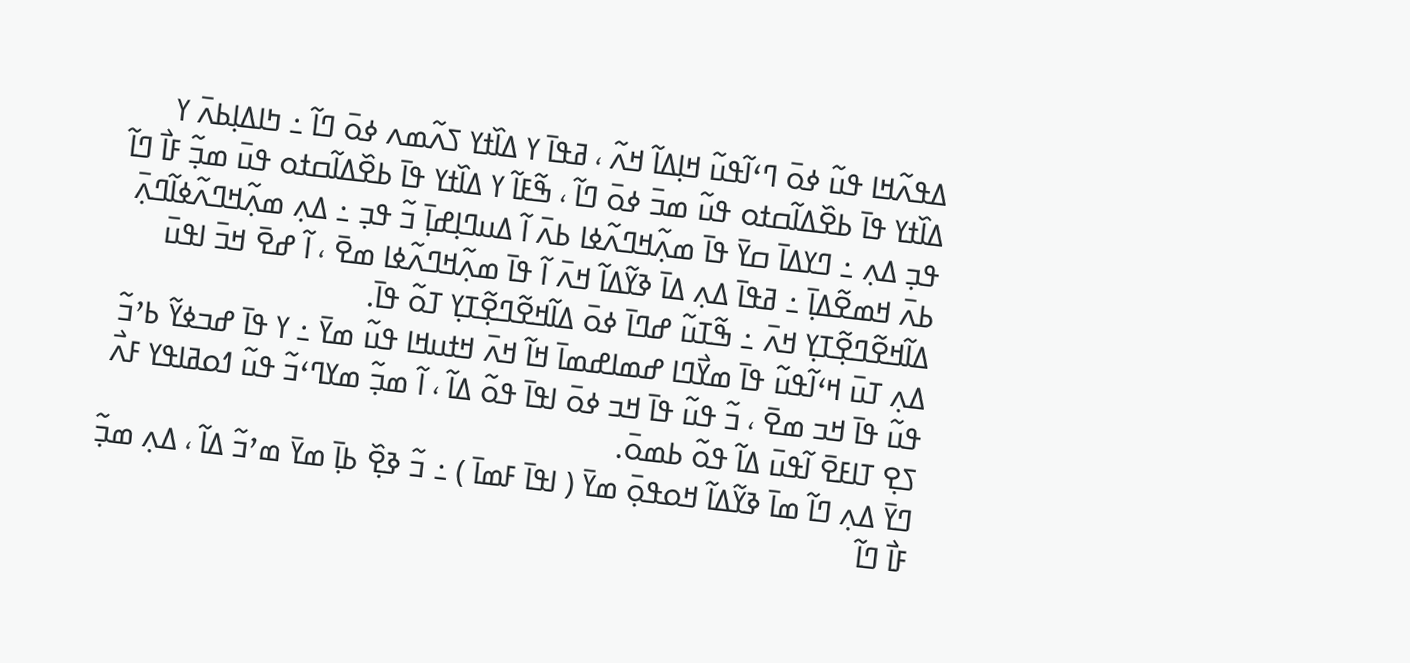ߡߟߍ߬ߞߊ ߟߎ߬ ߦߋ߫ ߣߵߊ߬ߟߎ߬ ߞߊ߲ߡߊ߬ ߞߍ߬ ، ߥߟߊ߫ ߌ ߡߊ߰ߙߌ ߖߍ߬ߘߍ ߦߋ߫ ߣߊ߬ ߸ ߤߊߡߊ߲ߕߍ߫ ߌ ߡߊ߰ߙߌ ߟߊ߫ ߕߐ߰ߡߊ߬ߛߙߋ ߟߎ߬ ߘߏ߫ ߦߋ߫ ߣߊ߬ ، ߒ߬ߓߊ߬ ߌ ߡߊ߰ߙߌ ߟߊ߫ ߕߐ߰ߡߊ߬ߛߙߋ ߟߎ߫ ߘߏ߲߬ ߓߊ߯ ߣߊ߬ ߟߏ߲ ߡߍ߲ ߸ ߣߌߡߊ߫ ߛߌ߫ ߟߊ߫ ߘߍ߲߬ߞߣߍ߬ߦߊ ߕߍ߫ ߊ߬ ߡߎߣߊ߲ߝߊ߲߫ ߏ߬ ߟߏ߲ ߸ ߡߍ߲ ߘߍ߲߬ߞߣߍ߬ߦߊ߬ߣߍ߲߫ ߕߍ߫ ߞߘߐ߬ߡߊ߲߫ ߸ ߥߟߊ߫ ߡߍ߲ ߡߊ߫ ߢߌ߬ߡߊ߬ ߞߍ߫ ߊ߬ ߟߊ߫ ߘߍ߲߬ߞߣߍ߬ߦߊ ߘߐ߫ ، ߊ߬ ߝߐ߫ ߞߏ߫ ߊߟߎ߫ ߡߊ߬ߞߐ߬ߣߐ߲߬ߠߌ߲ ߞߍ߫ ߸ ߒ߬ߠߎ߬ ߝߣߊ߫ ߦߋ߫ ߡߊ߬ߞߐ߬ߣߐ߲߬ߠߌ߲ ߠߋ߬ ߟߊ߫.
ߡߍ߲ ߠߎ߫ ߞߵߊ߬ߟߎ߬ ߟߊ߫ ߘߌ߯ߣߊ ߝߘߊߝߘߊ߫ ߞߊ߬ ߞߍ߫ ߞߙߎߞߊ ߟߎ߬ ߘߌ߫ ߸ ߌ ߟߊ߫ ߝߏߦߌ߬ ߕߴߏ߬ ߟߎ߬ ߟߊ߫ ߞߏ ߘߐ߫ ، ߏ߬ ߟߎ߬ ߟߊ߫ ߞߏ ߦߋ߫ ߊߟߊ߫ ߟߋ߬ ߡߊ߬ ، ߊ߬ ߘߏ߲߬ ߘߌߣߵߏ߬ ߟߎ߬ ߗߋߥߊߟߌ ߓߍ߯ ߖߐ߲ ߠߊߓߐ߫ ߊ߬ߟߎ߫ ߡߊ߬ ߟߋ߬ ߕߘߋ߫.
ߣߌ߫ ߡߍ߲ ߣߊ߬ ߘߊ߫ ߢߌ߬ߡߊ߬ ߞߋߟߋ߲߫ ߘߌ߫ ( ߊߟߊ߫ ߓߘߊ߫ ) ߸ ߏ߬ ߢߐ߲߰ ߕߊ߲߫ ߘߌ߫ ߘߴߏ߬ ߡߊ߬ ، ߡߍ߲ ߘߏ߲߬ ߓߊ߯ ߣߊ߬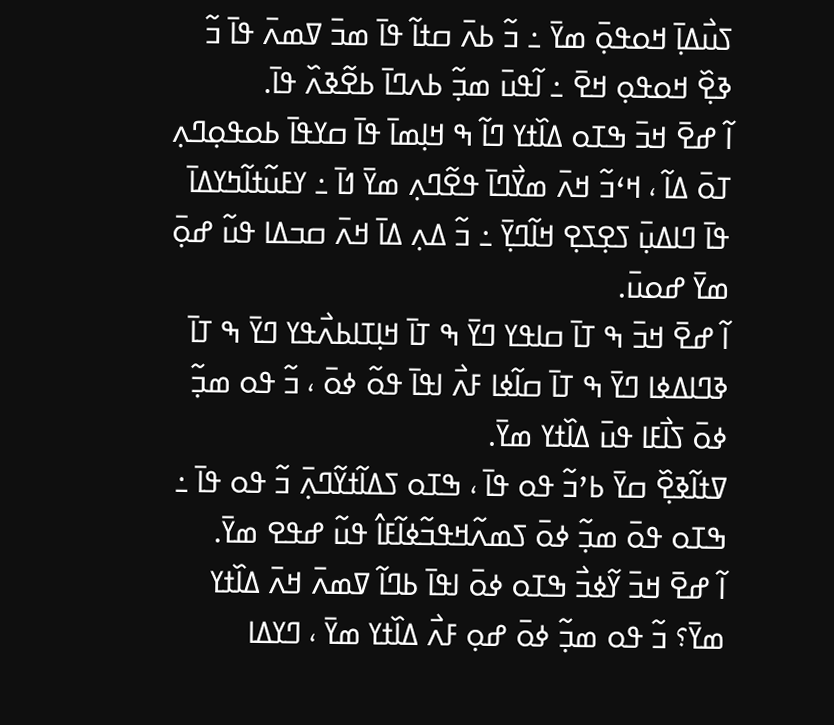ߖߎ߯ߡߊ߲߫ ߞߋߟߋ߲߫ ߘߌ߫ ߸ ߏ߬ ߕߍ߫ ߛߙߊ߬ ߟߊ߫ ߘߏ߫ ߜߘߍ߫ ߟߊ߫ ߏ߬ ߢߐ߲߰ ߞߋߟߋ߲ ߞߐ߫ ߸ ߊ߬ߟߎ߫ ߘߏ߲߬ ߕߍߣߊ߫ ߕߐ߬ߢߍ߰ ߟߊ߫.
ߊ߬ ߝߐ߫ ߞߏ߫ ߒߠߋ ߡߊ߰ߙߌ ߣߊ߬ ߒ ߞߊ߲ߘߊ߫ ߟߊ߫ ߛߌߟߊ߫ ߕߋߟߋ߲ߣߍ߲ ߠߋ߫ ߡߊ߬ ، ߞߵߏ߬ ߞߍ߫ ߘߌ߯ߣߊ߫ ߟߐ߬ߣߍ߲ ߘߌ߫ ߗߊ߫ ߸ ߌߓߎ߬ߙߊ߬ߤߌߡߊ߫ ߟߊ߫ ߣߊߡߎ߲߫ ߖߐ߲ߖߐ߲ ߞߊ߬ߣߌ߲߫ ߸ ߏ߬ ߡߍ߲ ߡߊ߫ ߞߍ߫ ߛߏߡߊ ߟߎ߬ ߝߋ߲߫ ߘߌ߫ ߝߋߎ߫.
ߊ߬ ߝߐ߫ ߞߏ߫ ߒ ߠߊ߫ ߛߊߟߌ ߣߌ߫ ߒ ߠߊ߫ ߞߊ߲ߠߊߕߍ߯ߟߌ ߣߌ߫ ߒ ߠߊ߫ ߢߣߊߡߦߊ ߣߌ߫ ߒ ߠߊ߫ ߛߊ߬ߦߊ ߓߍ߯ ߊߟߊ߫ ߟߋ߬ ߦߋ߫ ، ߏ߬ ߟߋ ߘߏ߲߬ ߦߋ߫ ߖߊ߯ߓߊ ߟߎ߫ ߡߊ߰ߙߌ ߘߌ߫.
ߜߙߊ߬ߢߐ߲߰ ߛߌ߫ ߕߴߏ߬ ߟߋ ߟߊ߫ ، ߒߠߋ ߖߡߊ߬ߙߌ߬ߣߍ߲߫ ߏ߬ ߟߋ ߟߊ߫ ߸ ߒߠߋ ߟߋ߫ ߘߏ߲߬ ߦߋ߫ ߖߘߍ߬ߞߟߏ߬ߦߊ߬ߓߊ߮ ߟߎ߬ ߝߟߐ ߘߌ߫.
ߊ߬ ߝߐ߫ ߞߏ߫ ߌ߬ߦߏ߯ ߒߠߋ ߦߋ߫ ߊߟߊ߫ ߕߣߊ߬ ߜߘߍ߫ ߞߍ߫ ߡߊ߰ߙߌ ߘߌ߫؟ ߏ߬ ߟߋ ߘߏ߲߬ ߦߋ߫ ߝߋ߲ ߓߍ߯ ߡߊ߰ߙߌ ߘߌ߫ ، ߣߌߡߊ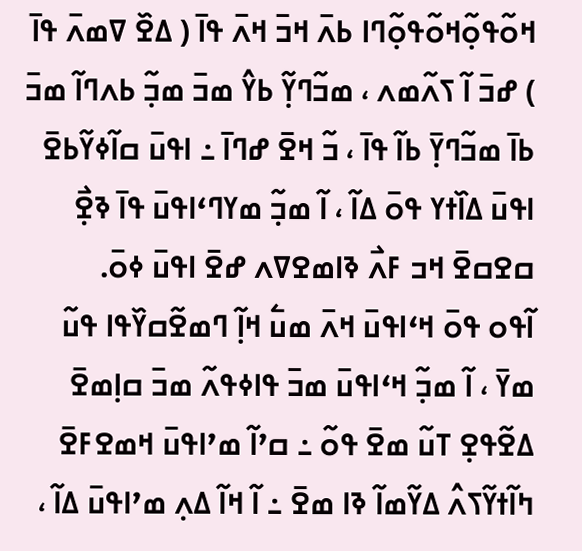ߞߋ߬ߟߋ߲߬ߞߋ߬ߟߋ߲߬ߣߊ ߕߍ߫ ߞߏ߫ ߞߍ߫ ߟߊ߫ ( ߡߐ߰ ߜߘߍ߫ ߟߊ߫ ) ߝߏ߫ ߊ߬ ߖߍ߬ߘߍ ، ߘߏ߬ߣߌ߲߬ ߕߌ߮ ߘߏ߫ ߘߏ߲߬ ߕߍߣߊ߬ ߘߏ߫ ߕߊ߫ ߘߏ߬ߣߌ߲߫ ߕߊ߬ ߟߊ߫ ، ߏ߬ ߞߐ߫ ߝߣߊ߫ ߸ ߊߟߎ߫ ߛߊ߬ߦߌ߬ߕߐ߫ ߊߟߎ߫ ߡߊ߰ߙߌ ߟߋ߫ ߡߊ߬ ، ߊ߬ ߘߏ߲߬ ߘߌߣߵߊߟߎ߫ ߟߊ߫ ߢߐ߲߯ ߛߐߛߐ߫ ߞߏ ߓߍ߯ ߢߊߘߐߜߍ ߝߐ߫ ߊߟߎ߫ ߦߋ߫.
ߊ߬ߟߋ ߟߋ߫ ߞߵߊߟߎ߫ ߞߍ߫ ߘߎ߱ ߞߊ߲߬ ߣߘߐ߬ߛߌ߰ߟߊ ߟߎ߬ ߘߌ߫ ، ߊ߬ ߘߏ߲߬ ߞߵߊߟߎ߫ ߘߏ߫ ߟߊߦߟߍ߬ ߘߏ߫ ߛߊ߲ߘߐ߫ ߡߐ߬ߟߐ߲ ߠߎ߬ ߘߐ߫ ߟߋ߬ ߸ ߛߴߊ߬ ߘߴߊߟߎ߫ ߞߘߐߓߐ߫ ߤߊ߬ߙߌ߬ߖߍ߮ ߡߌ߬ߘߊ߬ ߢߊ ߘߐ߫ ߸ ߊ߬ ߞߊ߬ ߡߍ߲ ߘߴߊߟߎ߫ ߡߊ߬ ،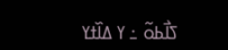ߖߊ߯ߕߋ߬ ߸ ߌ ߡߊ߰ߙߌ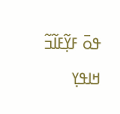ߟߋ߫ ߓߌ߲߬ߓߊ߬ߏ߬ ߞߊߟߌ߲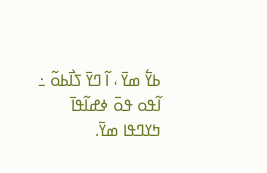ߕߌ߱ ߘߌ߫ ، ߊ߬ ߣߌ߫ ߖߊ߯ߕߋ߬ ߸ ߊ߬ߟߋ ߟߋ߫ ߦߝߊ߬ߟߊ߫ ߤߌߣߟߊ ߘߌ߫.